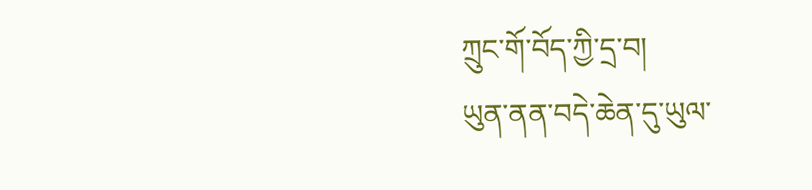ཀྲུང་གོ་བོད་ཀྱི་དྲ་བ།
ཡུན་ནན་བདེ་ཆེན་དུ་ཡུལ་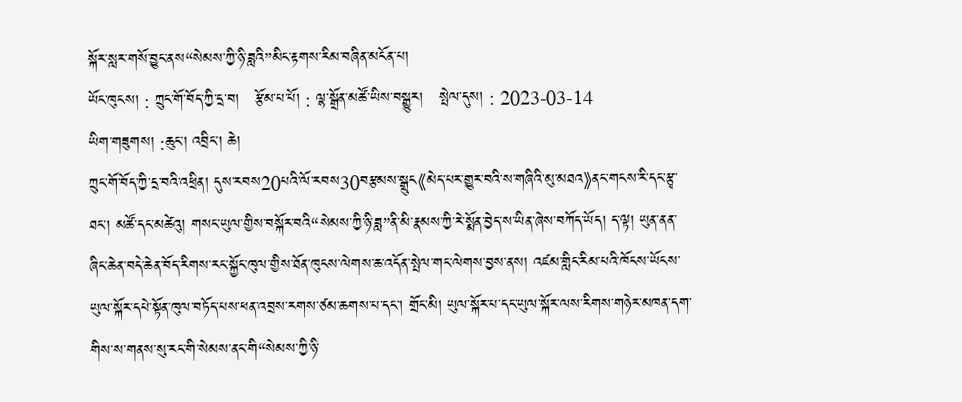སྐོར་སླར་གསོ་བྱུང་ནས“སེམས་ཀྱི་ཉི་ཟླའི”མིང་རྟགས་རིམ་བཞིན་མངོན་པ།
ཡོང་ཁུངས། : ཀྲུང་གོ་བོད་ཀྱི་དྲ་བ།   རྩོམ་པ་པོ། : ལྷ་སྒྲོན་མཚོ་ཡིས་བསྒྱུར།   སྤེལ་དུས། : 2023-03-14
ཡིག་གཟུགས། :ཆུང་། འབྲིང་། ཆེ།
ཀྲུང་གོ་བོད་ཀྱི་དྲ་བའི་འཕྲིན། དུས་རབས20པའི་ལོ་རབས30བརྩམས་སྒྲུང《མེད་པར་གྱུར་བའི་ས་གཞིའི་མུ་མཐའ》ནང་གངས་རི་དང་རྩྭ་ཐང་། མཚོ་དང་མཚེའུ། གསང་ཡུལ་གྱིས་བསྐོར་བའི“སེམས་ཀྱི་ཉི་ཟླ”ནི་མི་རྣམས་ཀྱི་རེ་སྨོན་བྱེད་ས་ཡིན་ཞེས་བཀོད་ཡོད། ད་ལྟ། ཡུན་ནན་ཞིང་ཆེན་བདེ་ཆེན་བོད་རིགས་རང་སྐྱོང་ཁུལ་གྱིས་ཐོན་ཁུངས་ལེགས་ཆ་འདོན་སྤེལ་གང་ལེགས་བྱས་ནས། འཛམ་གླིང་རིམ་པའི་ཁོངས་ཡོངས་ཡུལ་སྐོར་དཔེ་སྟོན་ཁུལ་བཏོད་པས་ཕན་འབྲས་རགས་ཙམ་ཆགས་པ་དང་། གྲོང་མི། ཡུལ་སྐོར་པ་དང་ཡུལ་སྐོར་ལས་རིགས་གཉེར་མཁན་དག་གིས་ས་གནས་སུ་རང་གི་སེམས་ནང་གི“སེམས་ཀྱི་ཉི་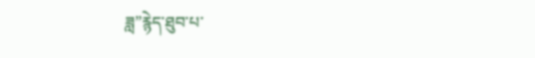ཟླ”རྙེད་ཐུབ་པ་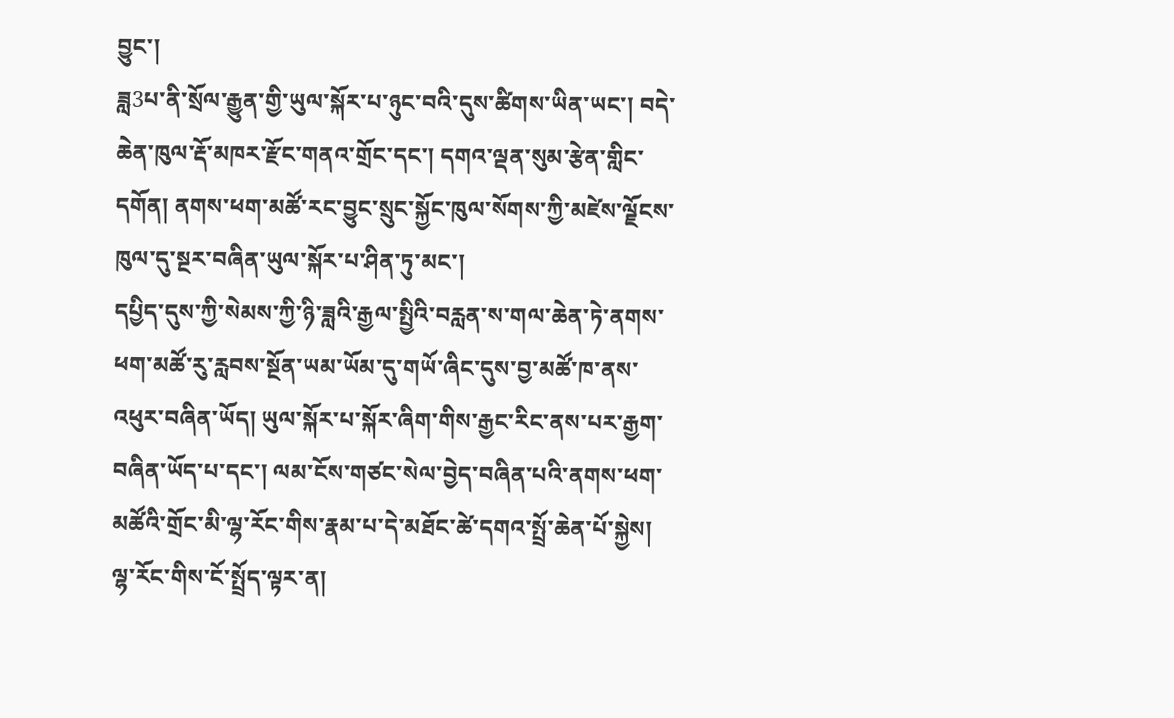བྱུང་།
ཟླ3པ་ནི་སྲོལ་རྒྱུན་གྱི་ཡུལ་སྐོར་པ་ཉུང་བའི་དུས་ཚིགས་ཡིན་ཡང་། བདེ་ཆེན་ཁུལ་རྡོ་མཁར་རྫོང་གནའ་གྲོང་དང་། དགའ་ལྡན་སུམ་རྩེན་གླིང་དགོན། ནགས་ཕག་མཚོ་རང་བྱུང་སྲུང་སྐྱོང་ཁུལ་སོགས་ཀྱི་མཛེས་ལྗོངས་ཁུལ་དུ་སྔར་བཞིན་ཡུལ་སྐོར་པ་ཤིན་ཏུ་མང་།
དཔྱིད་དུས་ཀྱི་སེམས་ཀྱི་ཉི་ཟླའི་རྒྱལ་སྤྱིའི་བརླན་ས་གལ་ཆེན་ཏེ་ནགས་ཕག་མཚོ་རུ་རླབས་སྔོན་ཡམ་ཡོམ་དུ་གཡོ་ཞིང་དུས་བྱ་མཚོ་ཁ་ནས་འཕུར་བཞིན་ཡོད། ཡུལ་སྐོར་པ་སྐོར་ཞིག་གིས་རྒྱང་རིང་ནས་པར་རྒྱག་བཞིན་ཡོད་པ་དང་། ལམ་ངོས་གཙང་སེལ་བྱེད་བཞིན་པའི་ནགས་ཕག་མཚོའི་གྲོང་མི་ལྷ་རོང་གིས་རྣམ་པ་དེ་མཐོང་ཚེ་དགའ་སྤྲོ་ཆེན་པོ་སྐྱེས།
ལྷ་རོང་གིས་ངོ་སྤྲོད་ལྟར་ན།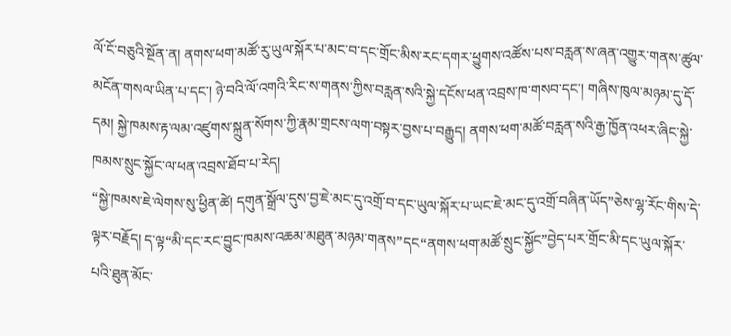ལོ་ངོ་བཅུའི་སྔོན་ན། ནགས་ཕག་མཚོ་རུ་ཡུལ་སྐོར་པ་མང་བ་དང་གྲོང་མིས་རང་དགར་ཕྱུགས་འཚོས་པས་བརླན་ས་ཞན་འགྱུར་གནས་ཚུལ་མངོན་གསལ་ཡིན་པ་དང་། ཉེ་བའི་ལོ་འགའི་རིང་ས་གནས་ཀྱིས་བརླན་སའི་སྐྱེ་དངོས་ཕན་འབྲས་ཁ་གསབ་དང་། གཞིས་ཁུལ་མཉམ་དུ་དོ་དམ། སྐྱེ་ཁམས་རྟ་ལམ་འཛུགས་སྐྲུན་སོགས་ཀྱི་རྣམ་གྲངས་ལག་བསྟར་བྱས་པ་བརྒྱུད། ནགས་ཕག་མཚོ་བརླན་སའི་རྒྱ་ཁྱོན་འཕར་ཞིང་སྐྱེ་ཁམས་སྲུང་སྐྱོང་ལ་ཕན་འབྲས་ཐོབ་པ་རེད།
“སྐྱེ་ཁམས་ཇེ་ལེགས་སུ་ཕྱིན་ཚེ། དགུན་སྒྲོལ་དུས་བྱ་ཇེ་མང་དུ་འགྲོ་བ་དང་ཡུལ་སྐོར་པ་ཡང་ཇེ་མང་དུ་འགྲོ་བཞིན་ཡོད”ཅེས་ལྷ་རོང་གིས་དེ་ལྟར་བརྗོད། ད་ལྟ“མི་དང་རང་བྱུང་ཁམས་འཆམ་མཐུན་མཉམ་གནས”དང“ནགས་ཕག་མཚོ་སྲུང་སྐྱོང”བྱེད་པར་གྲོང་མི་དང་ཡུལ་སྐོར་པའི་ཐུན་མོང་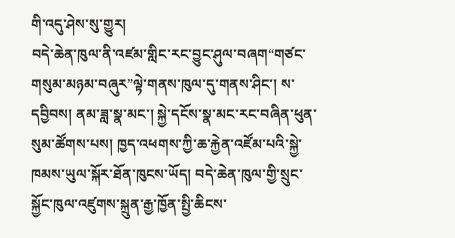གི་འདུ་ཤེས་སུ་གྱུར།
བདེ་ཆེན་ཁུལ་ནི་འཛམ་གླིང་རང་བྱུང་ཤུལ་བཞག“གཙང་གསུམ་མཉམ་བཞུར”ལྟེ་གནས་ཁུལ་དུ་གནས་ཤིང་། ས་དབྱིབས། ནམ་ཟླ་སྣ་མང་། སྐྱེ་དངོས་སྣ་མང་རང་བཞིན་ཕུན་སུམ་ཚོགས་པས། ཁྱད་འཕགས་ཀྱི་ཆ་རྐྱེན་འཛོམ་པའི་སྐྱེ་ཁམས་ཡུལ་སྐོར་ཐོན་ཁུངས་ཡོད། བདེ་ཆེན་ཁུལ་གྱི་སྲུང་སྐྱོང་ཁུལ་འཛུགས་སྐྲུན་རྒྱ་ཁྱོན་སྤྱི་ཆིངས་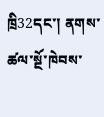ཁྲི32དང་། ནགས་ཚལ་སྔོ་ཁེབས་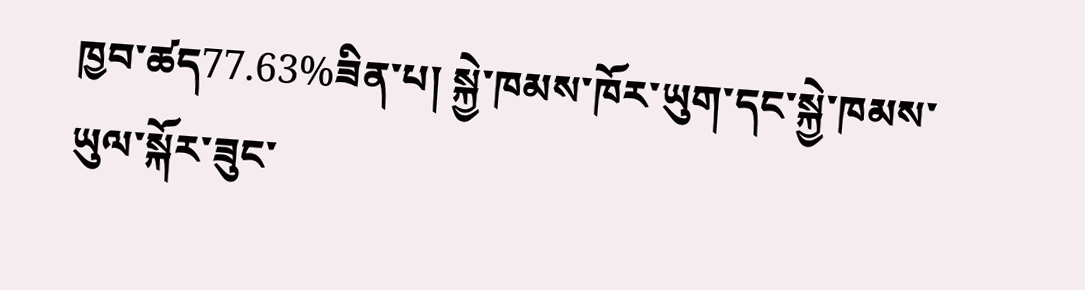ཁྱབ་ཚད77.63%ཟིན་པ། སྐྱེ་ཁམས་ཁོར་ཡུག་དང་སྐྱེ་ཁམས་ཡུལ་སྐོར་ཟུང་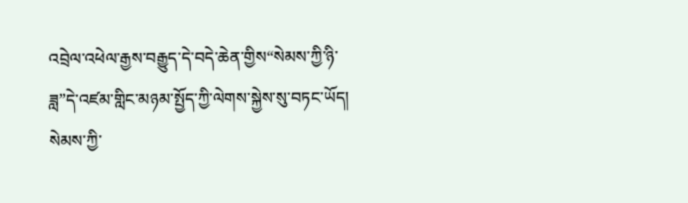འབྲེལ་འཕེལ་རྒྱས་བརྒྱུད་དེ་བདེ་ཆེན་གྱིས“སེམས་ཀྱི་ཉི་ཟླ”དེ་འཛམ་གླིང་མཉམ་སྤྱོད་ཀྱི་ལེགས་སྐྱེས་སུ་བཏང་ཡོད།
སེམས་ཀྱི་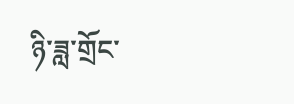ཉི་ཟླ་གྲོང་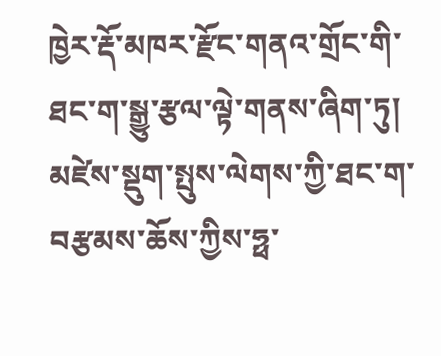ཁྱེར་རྡོ་མཁར་རྫོང་གནའ་གྲོང་གི་ཐང་ག་སྒྱུ་རྩལ་ལྟེ་གནས་ཞིག་ཏུ། མཛེས་སྡུག་སྤུས་ལེགས་ཀྱི་ཐང་ག་བརྩམས་ཆོས་ཀྱིས་ཧྥ་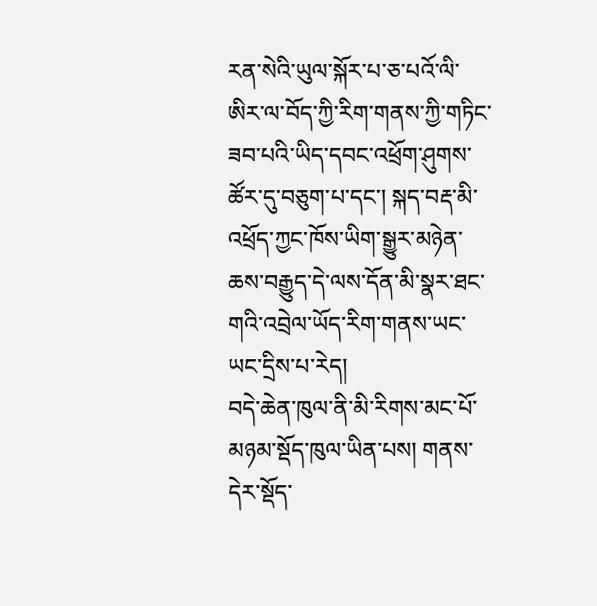རན་སེའི་ཡུལ་སྐོར་པ་ཅ་པའོ་ལི་ཨིར་ལ་བོད་ཀྱི་རིག་གནས་ཀྱི་གཏིང་ཟབ་པའི་ཡིད་དབང་འཕྲོག་ཤུགས་ཚོར་དུ་བཅུག་པ་དང་། སྐད་བརྡ་མི་འཕྲོད་ཀྱང་ཁོས་ཡིག་སྒྱུར་མཉེན་ཆས་བརྒྱུད་དེ་ལས་དོན་མི་སྣར་ཐང་གའི་འབྲེལ་ཡོད་རིག་གནས་ཡང་ཡང་དྲིས་པ་རེད།
བདེ་ཆེན་ཁུལ་ནི་མི་རིགས་མང་པོ་མཉམ་སྡོད་ཁུལ་ཡིན་པས། གནས་དེར་སྡོད་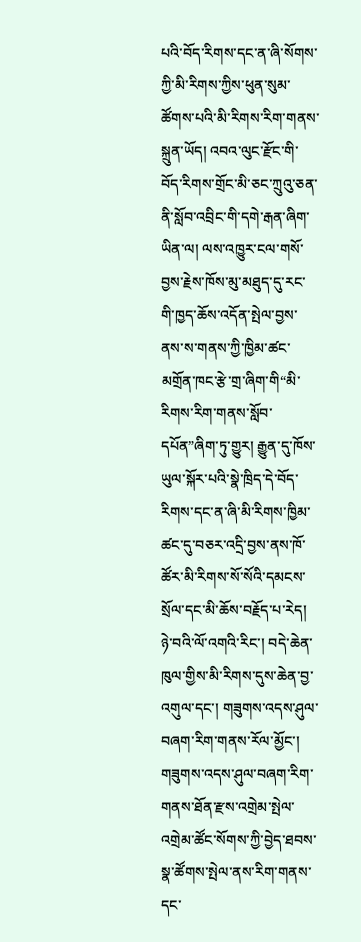པའི་བོད་རིགས་དང་ན་ཞི་སོགས་ཀྱི་མི་རིགས་ཀྱིས་ཕུན་སུམ་ཚོགས་པའི་མི་རིགས་རིག་གནས་སྐྲུན་ཡོད། འབའ་ལུང་རྫོང་གི་བོད་རིགས་གྲོང་མི་ཅང་ཀྲུའུ་ཅན་ནི་སློབ་འབྲིང་གི་དགེ་རྒན་ཞིག་ཡིན་ལ། ལས་འཁྱུར་ངལ་གསོ་བྱས་རྗེས་ཁོས་མུ་མཐུད་དུ་རང་གི་ཁྱད་ཆོས་འདོན་སྤེལ་བྱས་ནས་ས་གནས་ཀྱི་ཁྱིམ་ཚང་མགྲོན་ཁང་རྩེ་གྲ་ཞིག་གི“མི་རིགས་རིག་གནས་སློབ་དཔོན”ཞིག་ཏུ་གྱུར། རྒྱུན་དུ་ཁོས་ཡུལ་སྐོར་པའི་སྣེ་ཁྲིད་དེ་བོད་རིགས་དང་ན་ཞི་མི་རིགས་ཁྱིམ་ཚང་དུ་བཅར་འདྲི་བྱས་ནས་ཁོ་ཚོར་མི་རིགས་སོ་སོའི་དམངས་སྲོལ་དང་མི་ཆོས་བརྗོད་པ་རེད།
ཉེ་བའི་ལོ་འགའི་རིང་། བདེ་ཆེན་ཁུལ་གྱིས་མི་རིགས་དུས་ཆེན་བྱ་འགུལ་དང་། གཟུགས་འདས་ཤུལ་བཞག་རིག་གནས་རོལ་མྱོང་། གཟུགས་འདས་ཤུལ་བཞག་རིག་གནས་ཐོན་རྫས་འགྲེམ་སྤེལ་འགྲེམ་ཚོང་སོགས་ཀྱི་བྱེད་ཐབས་སྣ་ཚོགས་སྤེལ་ནས་རིག་གནས་དང་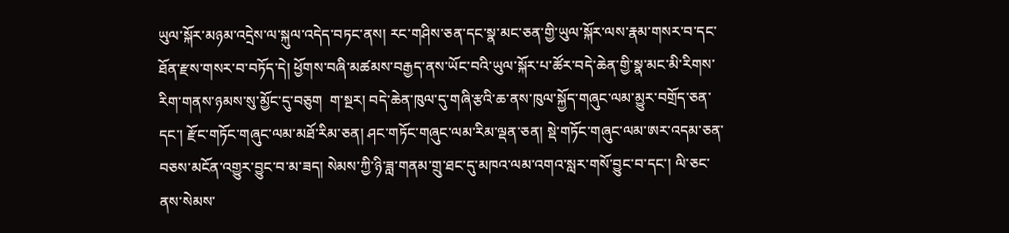ཡུལ་སྐོར་མཉམ་འདྲེས་ལ་སྐུལ་འདེད་བཏང་ནས། རང་གཤིས་ཅན་དང་སྣ་མང་ཅན་གྱི་ཡུལ་སྐོར་ལས་རྣམ་གསར་བ་དང་ཐོན་རྫས་གསར་བ་བཏོད་དེ། ཕྱོགས་བཞི་མཚམས་བརྒྱད་ནས་ཡོང་བའི་ཡུལ་སྐོར་པ་ཚོར་བདེ་ཆེན་གྱི་སྣ་མང་མི་རིགས་རིག་གནས་ཉམས་སུ་མྱོང་དུ་བཅུག  ག་སྔར། བདེ་ཆེན་ཁུལ་དུ་གཞི་རྩའི་ཆ་ནས་ཁུལ་སྐྱོད་གཞུང་ལམ་མྱུར་བགྲོད་ཅན་དང་། རྫོང་གཏོང་གཞུང་ལམ་མཐོ་རིམ་ཅན། ཤང་གཏོང་གཞུང་ལམ་རིམ་ལྡན་ཅན། སྡེ་གཏོང་གཞུང་ལམ་ཨར་འདམ་ཅན་བཅས་མངོན་འགྱུར་བྱུང་བ་མ་ཟད། སེམས་ཀྱི་ཉི་ཟླ་གནམ་གྲུ་ཐང་དུ་མཁའ་ལམ་འགའ་སླར་གསོ་བྱུང་བ་དང་། ལི་ཅང་ནས་སེམས་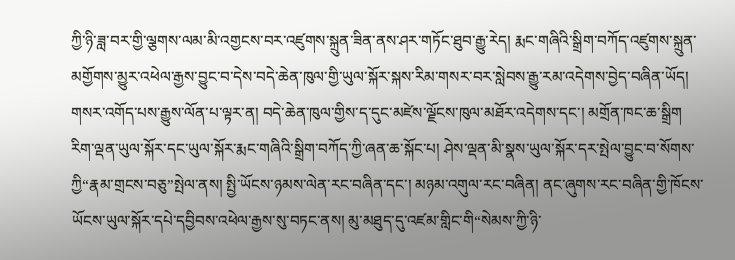ཀྱི་ཉི་ཟླ་བར་གྱི་ལྕགས་ལམ་མི་འགྱངས་བར་འཛུགས་སྐྲུན་ཟིན་ནས་ཤར་གཏོང་ཐུབ་རྒྱུ་རེད། རྨང་གཞིའི་སྒྲིག་བཀོད་འཛུགས་སྐྲུན་མགྱོགས་མྱུར་འཕེལ་རྒྱས་བྱུང་བ་དེས་བདེ་ཆེན་ཁུལ་གྱི་ཡུལ་སྐོར་སྐས་རིམ་གསར་བར་སླེབས་རྒྱུ་རམ་འདེགས་བྱེད་བཞིན་ཡོད།
གསར་འགོད་པས་རྒྱུས་ལོན་པ་ལྟར་ན། བདེ་ཆེན་ཁུལ་གྱིས་ད་དུང་མཛེས་ལྗོངས་ཁུལ་མཐོར་འདེགས་དང་། མགྲོན་ཁང་ཆ་སྒྲིག རིག་ལྡན་ཡུལ་སྐོར་དང་ཡུལ་སྐོར་རྨང་གཞིའི་སྒྲིག་བཀོད་ཀྱི་ཞན་ཆ་སྐོང་པ། ཤེས་ལྡན་མི་སྣས་ཡུལ་སྐོར་དར་སྤེལ་བྱུང་བ་སོགས་ཀྱི“རྣམ་གྲངས་བཅུ”སྤེལ་ནས། སྤྱི་ཡོངས་ཉམས་ལེན་རང་བཞིན་དང་། མཉམ་འགུལ་རང་བཞིན། ནང་ཞུགས་རང་བཞིན་གྱི་ཁོངས་ཡོངས་ཡུལ་སྐོར་དཔེ་དབྱིབས་འཕེལ་རྒྱས་སུ་བཏང་ནས། མུ་མཐུད་དུ་འཛམ་གླིང་གི“སེམས་ཀྱི་ཉི་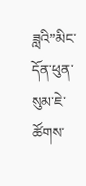ཟླའི”མིང་དོན་ཕུན་སུམ་ཇེ་ཚོགས་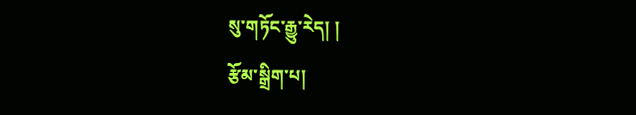སུ་གཏོང་རྒྱུ་རེད། །
རྩོམ་སྒྲིག་པ།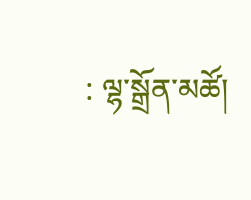: ལྷ་སྒྲོན་མཚོ།